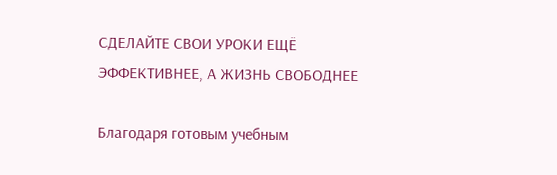СДЕЛАЙТЕ СВОИ УРОКИ ЕЩЁ ЭФФЕКТИВНЕЕ, А ЖИЗНЬ СВОБОДНЕЕ

Благодаря готовым учебным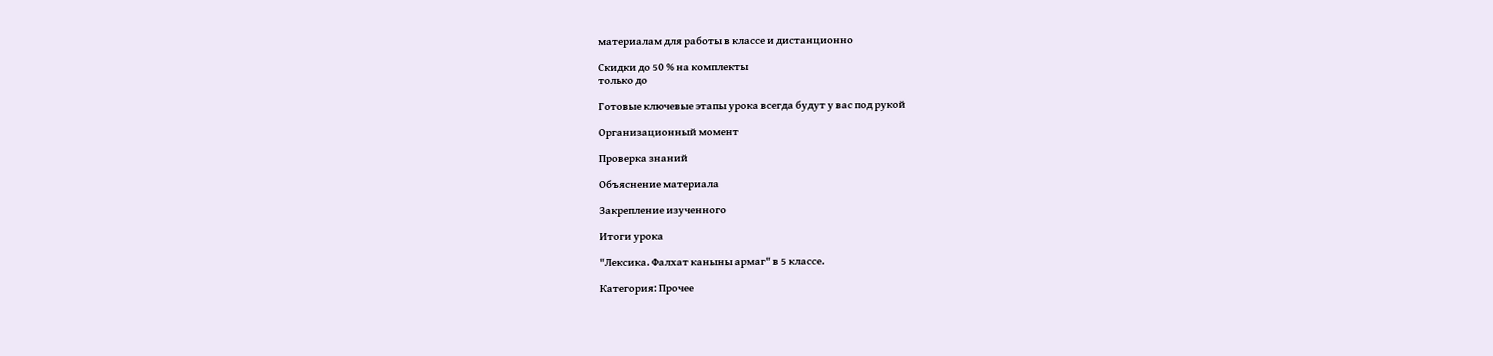материалам для работы в классе и дистанционно

Скидки до 50 % на комплекты
только до

Готовые ключевые этапы урока всегда будут у вас под рукой

Организационный момент

Проверка знаний

Объяснение материала

Закрепление изученного

Итоги урока

"Лексика. Фалхат каныны армаг" в 5 классе.

Категория: Прочее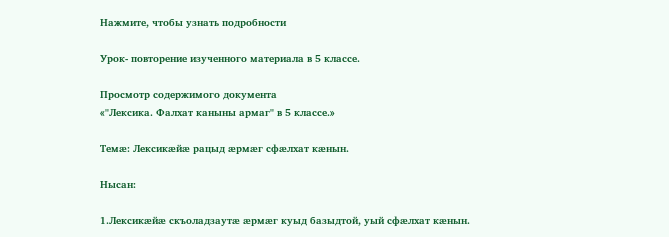Нажмите, чтобы узнать подробности

Урок- повторение изученного материала в 5 классе.

Просмотр содержимого документа
«"Лексика. Фалхат каныны армаг" в 5 классе.»

Темӕ: Лексикӕйӕ рацыд ӕрмӕг сфӕлхат кӕнын.

Нысан:

1.Лексикӕйӕ скъоладзаутӕ ӕрмӕг куыд базыдтой, уый сфӕлхат кӕнын.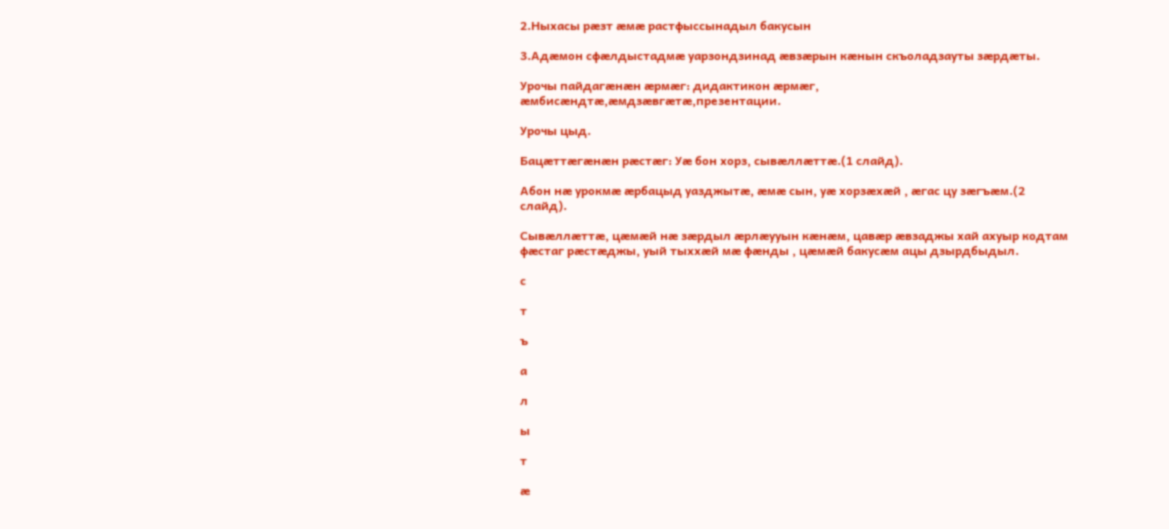2.Ныхасы рӕзт ӕмӕ растфыссынадыл бакусын

3.Адӕмон сфӕлдыстадмӕ уарзондзинад ӕвзӕрын кӕнын скъоладзауты зӕрдӕты.

Урочы пайдагӕнӕн ӕрмӕг: дидактикон ӕрмӕг, ӕмбисӕндтӕ,ӕмдзӕвгӕтӕ,презентации.

Урочы цыд.

Бацӕттӕгӕнӕн рӕстӕг: Уӕ бон хорз, сывӕллӕттӕ.(1 слайд).

Абон нӕ урокмӕ ӕрбацыд уазджытӕ, ӕмӕ сын, уӕ хорзӕхӕй , ӕгас цу зӕгъӕм.(2 слайд).

Сывӕллӕттӕ, цӕмӕй нӕ зӕрдыл ӕрлӕууын кӕнӕм, цавӕр ӕвзаджы хай ахуыр кодтам фӕстаг рӕстӕджы, уый тыххӕй мӕ фӕнды , цӕмӕй бакусӕм ацы дзырдбыдыл.

с

т

ъ

а

л

ы

т

ӕ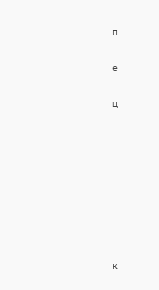п

е

ц








к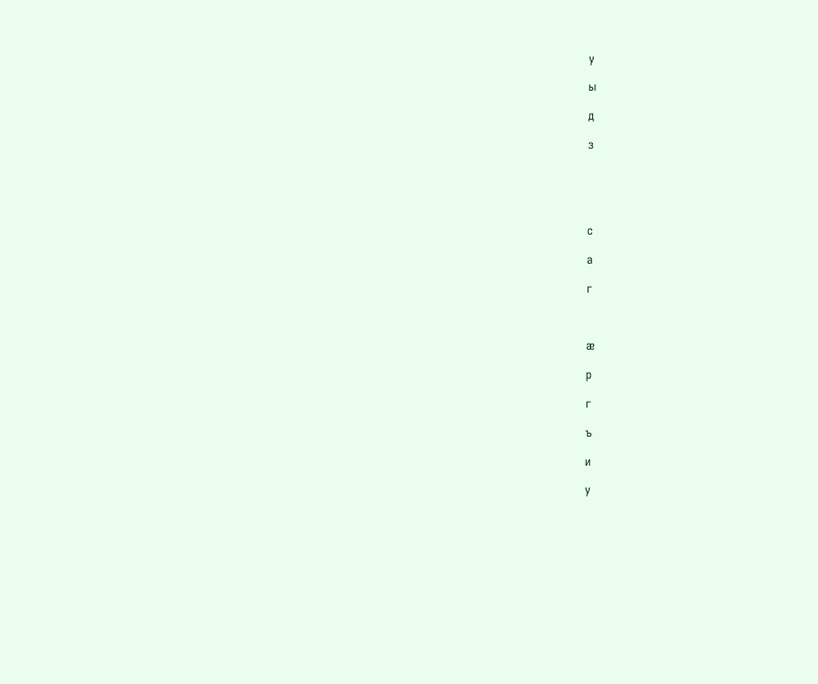у

ы

д

з





с

а

г



ӕ

р

г

ъ

и

у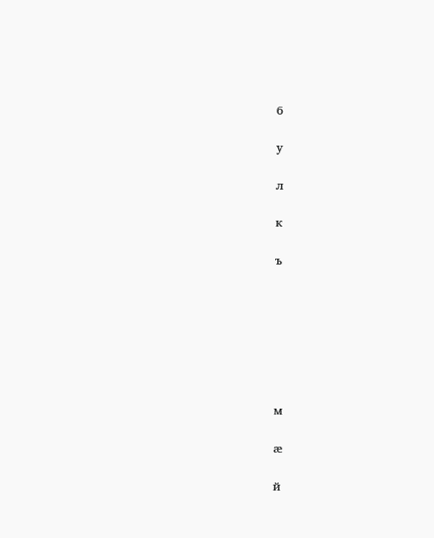б

у

л

к

ъ







м

ӕ

й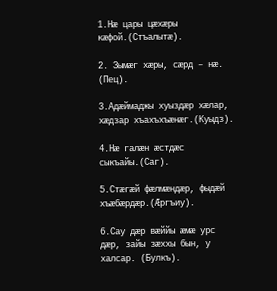1.Нӕ цары цӕхӕры кӕфой.(Стъалытӕ).

2. Зымӕг хӕры, сӕрд – нӕ. (Пец).

3.Адӕймаджы хуыздӕр хӕлар, хӕдзар хъахъхъӕнӕг.(Куыдз).

4.Нӕ галӕн ӕстдӕс сыкъайы.(Саг).

5.Стӕгӕй фӕлмӕндӕр, фыдӕй хъӕбӕрдӕр.(Ӕргъиу).

6.Сау дӕр вӕййы ӕмӕ урс дӕр, зайы зӕххы бын, у халсар. (Булкъ).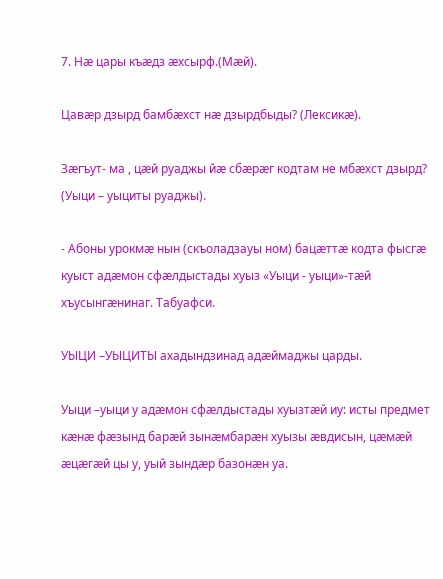7. Нӕ цары къӕдз ӕхсырф.(Мӕй).

Цавӕр дзырд бамбӕхст нӕ дзырдбыды? (Лексикӕ).

Зӕгъут- ма , цӕй руаджы йӕ сбӕрӕг кодтам не мбӕхст дзырд? (Уыци – уыциты руаджы).

- Абоны урокмӕ нын (скъоладзауы ном) бацӕттӕ кодта фысгӕ куыст адӕмон сфӕлдыстады хуыз «Уыци - уыци»-тӕй хъусынгӕнинаг. Табуафси.

УЫЦИ –УЫЦИТЫ ахадындзинад адæймаджы царды.

Уыци –уыци у адæмон сфæлдыстады хуызтæй иу: исты предмет кæнæ фæзынд барæй зынæмбарæн хуызы æвдисын, цæмæй æцæгæй цы у, уый зындæр базонæн уа.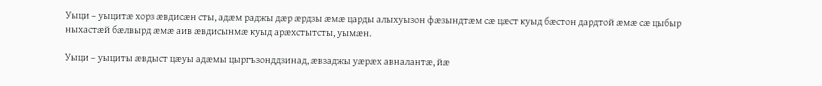Уыци – уыцитæ хорз æвдисæн сты, адæм раджы дæр æрдзы æмæ царды алыхуызон фæзындтæм сæ цæст куыд бæстон дардтой æмæ сæ цыбыр ныхастæй бæлвырд æмæ аив æвдисынмæ куыд арæхстытсты, уымæн.

Уыци – уыциты æвдыст цæуы адæмы цыргъзонддзинад, æвзаджы уæрæх авналантæ, йæ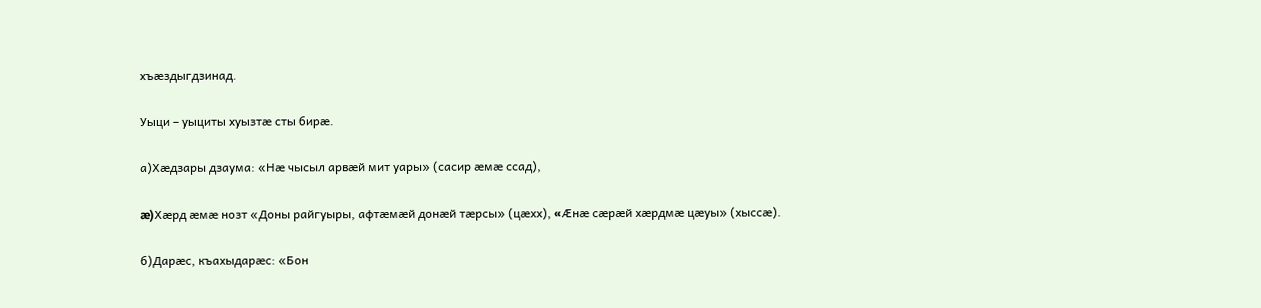хъæздыгдзинад.

Уыци – уыциты хуызтæ сты бирæ.

а)Хæдзары дзаума: «Нæ чысыл арвæй мит уары» (сасир æмæ ссад),

æ)Хæрд æмæ нозт «Доны райгуыры, афтæмæй донæй тæрсы» (цæхх), «Æнæ сæрæй хæрдмæ цæуы» (хыссæ).

б)Дарæс, къахыдарæс: «Бон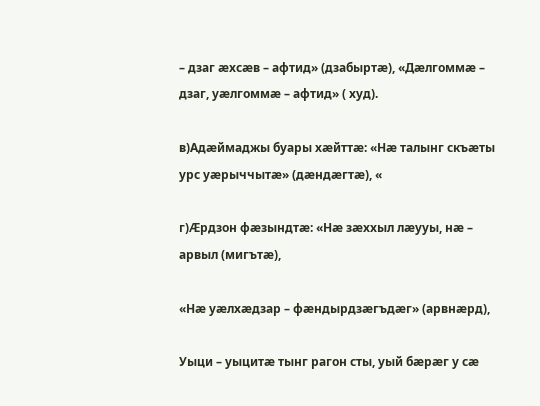– дзаг æхсæв – афтид» (дзабыртæ), «Дæлгоммæ – дзаг, уæлгоммæ – афтид» ( худ).

в)Адæймаджы буары хæйттæ: «Нæ талынг скъæты урс уæрыччытæ» (дæндæгтæ), «

г)Æрдзон фæзындтæ: «Нæ зæххыл лæууы, нæ – арвыл (мигътæ),

«Нæ уæлхæдзар – фæндырдзæгъдæг» (арвнæрд),

Уыци – уыцитæ тынг рагон сты, уый бæрæг у сæ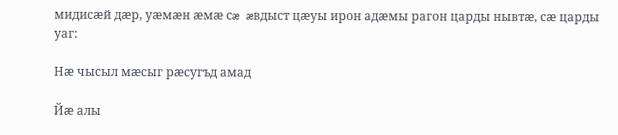мидисæй дæр, уæмæн æмæ сæ æвдыст цæуы ирон адæмы рагон царды нывтæ, сæ царды уаг:

Нæ чысыл мæсыг рæсугъд амад

Йæ алы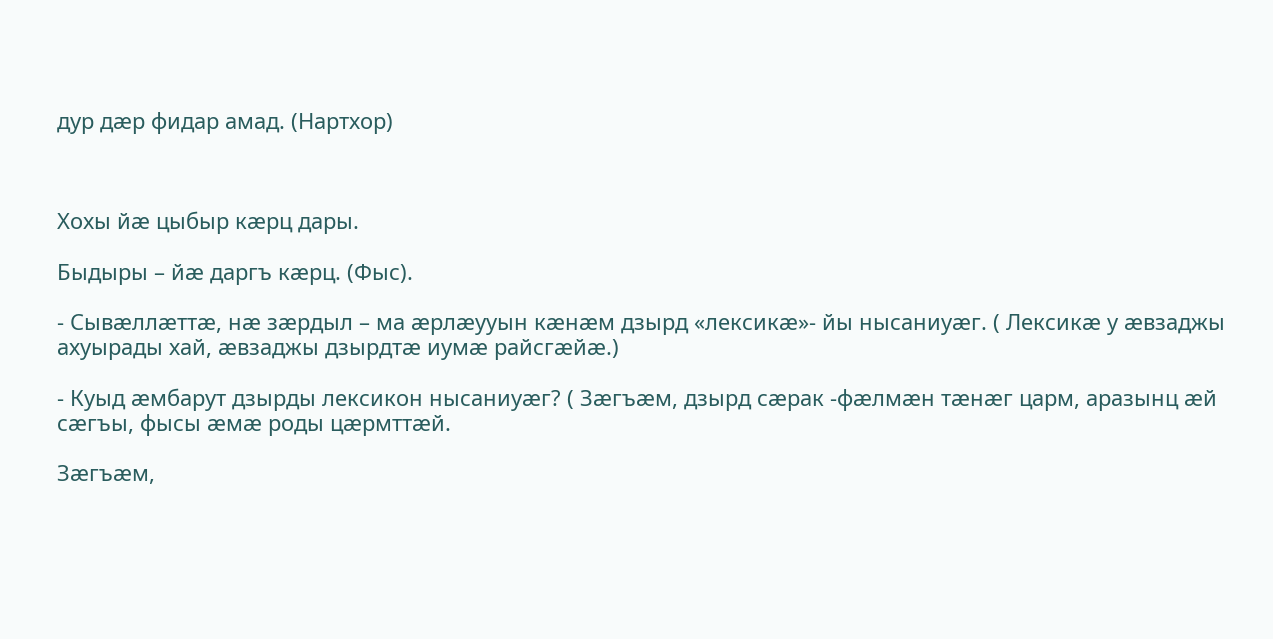дур дæр фидар амад. (Нартхор)



Хохы йæ цыбыр кæрц дары.

Быдыры – йæ даргъ кæрц. (Фыс).

- Сывӕллӕттӕ, нӕ зӕрдыл – ма ӕрлӕууын кӕнӕм дзырд «лексикӕ»- йы нысаниуӕг. ( Лексикӕ у ӕвзаджы ахуырады хай, ӕвзаджы дзырдтӕ иумӕ райсгӕйӕ.)

- Куыд ӕмбарут дзырды лексикон нысаниуӕг? ( Зӕгъӕм, дзырд сӕрак -фӕлмӕн тӕнӕг царм, аразынц ӕй сӕгъы, фысы ӕмӕ роды цӕрмттӕй.

Зӕгъӕм,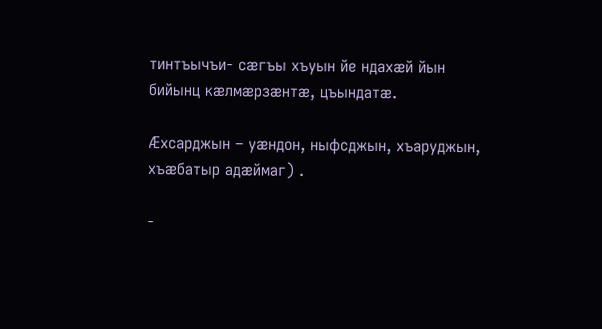тинтъычъи- сӕгъы хъуын йе ндахӕй йын бийынц кӕлмӕрзӕнтӕ, цъындатӕ.

Ӕхсарджын – уӕндон, ныфсджын, хъаруджын, хъӕбатыр адӕймаг) .

-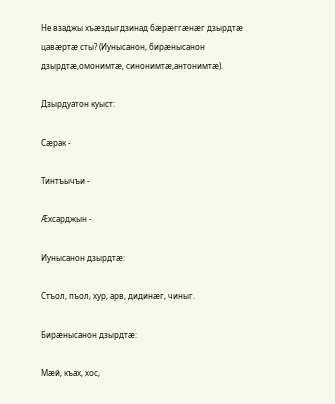Не взаджы хъӕздыгдзинад бӕрӕггӕнӕг дзырдтӕ цавӕртӕ сты? (Иунысанон, бирӕнысанон дзырдтӕ,омонимтӕ, синонимтӕ,антонимтӕ).

Дзырдуатон куыст:

Сӕрак -

Тинтъычъи -

Ӕхсарджын -

Иунысанон дзырдтӕ:

Стъол, пъол, хур, арв, дидинӕг, чиныг.

Бирӕнысанон дзырдтӕ:

Мӕй, къах, хос,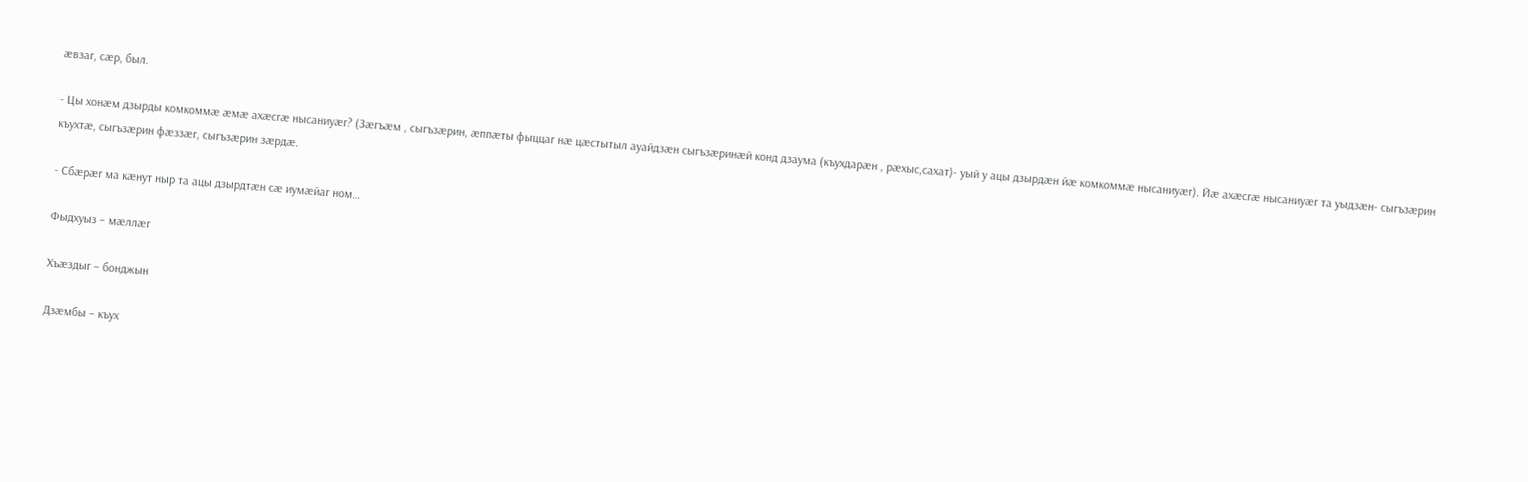ӕвзаг, сӕр, был.

- Цы хонӕм дзырды комкоммӕ ӕмӕ ахӕсгӕ нысаниуӕг? (Зӕгъӕм , сыгъзӕрин, ӕппӕты фыццаг нӕ цӕстытыл ауайдзӕн сыгъзӕринӕй конд дзаума (къухдарӕн , рӕхыс,сахат)- уый у ацы дзырдӕн йӕ комкоммӕ нысаниуӕг). Йӕ ахӕсгӕ нысаниуӕг та уыдзӕн- сыгъзӕрин къухтӕ, сыгъзӕрин фӕззӕг, сыгъзӕрин зӕрдӕ.

- Сбӕрӕг ма кӕнут ныр та ацы дзырдтӕн сӕ иумӕйаг ном…

Фыдхуыз – мӕллӕг

Хъӕздыг – бонджын

Дзӕмбы – къух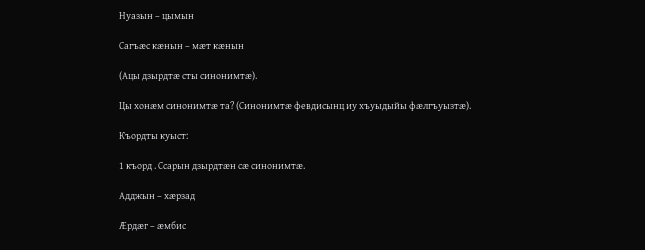Нуазын – цымын

Сагъӕс кӕнын – мӕт кӕнын

(Ацы дзырдтӕ сты синонимтӕ).

Цы хонӕм синонимтӕ та? (Синонимтӕ февдисынц иу хъуыдыйы фӕлгъуызтӕ).

Къордты куыст:

1 къорд . Ссарын дзырдтӕн сӕ синонимтӕ.

Адджын – хӕрзад

Ӕрдӕг – ӕмбис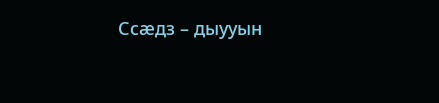Ссӕдз – дыууын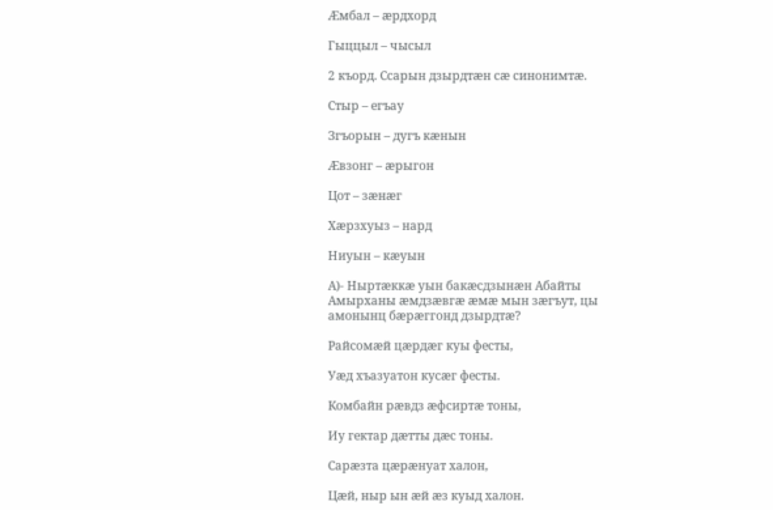Ӕмбал – ӕрдхорд

Гыццыл – чысыл

2 къорд. Ссарын дзырдтӕн сӕ синонимтӕ.

Стыр – егъау

Згъорын – дугъ кӕнын

Ӕвзонг – ӕрыгон

Цот – зӕнӕг

Хӕрзхуыз – нард

Ниуын – кӕуын

А)- Ныртӕккӕ уын бакӕсдзынӕн Абайты Амырханы ӕмдзӕвгӕ ӕмӕ мын зӕгъут, цы амонынц бӕрӕггонд дзырдтӕ?

Райсомӕй цӕрдӕг куы фесты,

Уӕд хъазуатон кусӕг фесты.

Комбайн рӕвдз ӕфсиртӕ тоны,

Иу гектар дӕтты дӕс тоны.

Сарӕзта цӕрӕнуат халон,

Цӕй, ныр ын ӕй ӕз куыд халон.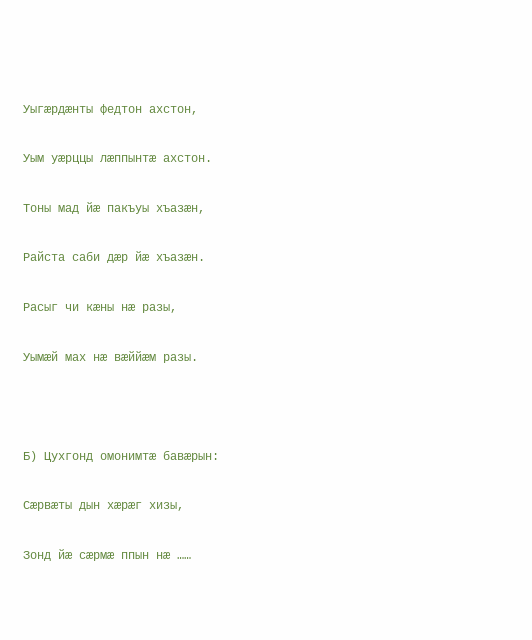Уыгӕрдӕнты федтон ахстон,

Уым уӕрццы лӕппынтӕ ахстон.

Тоны мад йӕ пакъуы хъазӕн,

Райста саби дӕр йӕ хъазӕн.

Расыг чи кӕны нӕ разы,

Уымӕй мах нӕ вӕййӕм разы.



Б) Цухгонд омонимтӕ бавӕрын:

Сӕрвӕты дын хӕрӕг хизы,

Зонд йӕ сӕрмӕ ппын нӕ ……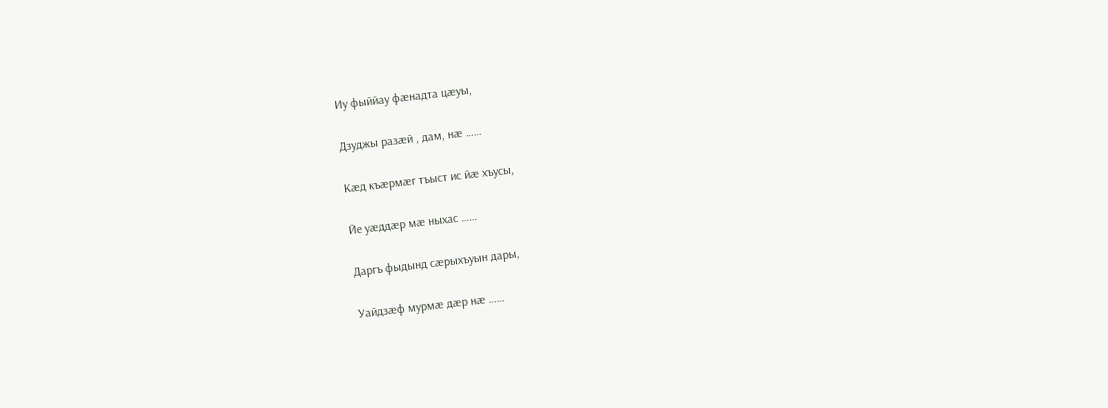Иу фыййау фӕнадта цӕуы,

Дзуджы разӕй , дам, нӕ ……

Кӕд къӕрмӕг тъыст ис йӕ хъусы,

Йе уӕддӕр мӕ ныхас ……

Даргъ фыдынд сӕрыхъуын дары,

Уайдзӕф мурмӕ дӕр нӕ ……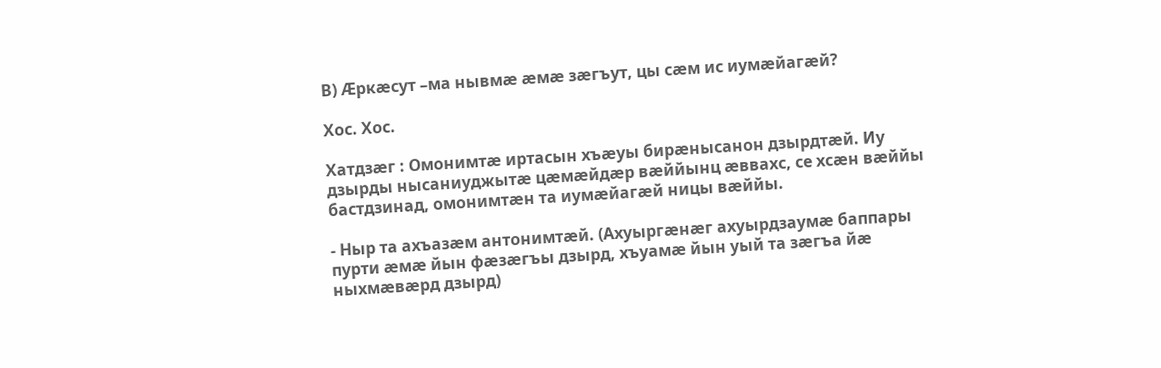В) Ӕркӕсут –ма нывмӕ ӕмӕ зӕгъут, цы сӕм ис иумӕйагӕй?

Хос. Хос.

Хатдзӕг : Омонимтӕ иртасын хъӕуы бирӕнысанон дзырдтӕй. Иу дзырды нысаниуджытӕ цӕмӕйдӕр вӕййынц ӕввахс, се хсӕн вӕййы бастдзинад, омонимтӕн та иумӕйагӕй ницы вӕййы.

- Ныр та ахъазӕм антонимтӕй. (Ахуыргӕнӕг ахуырдзаумӕ баппары пурти ӕмӕ йын фӕзӕгъы дзырд, хъуамӕ йын уый та зӕгъа йӕ ныхмӕвӕрд дзырд)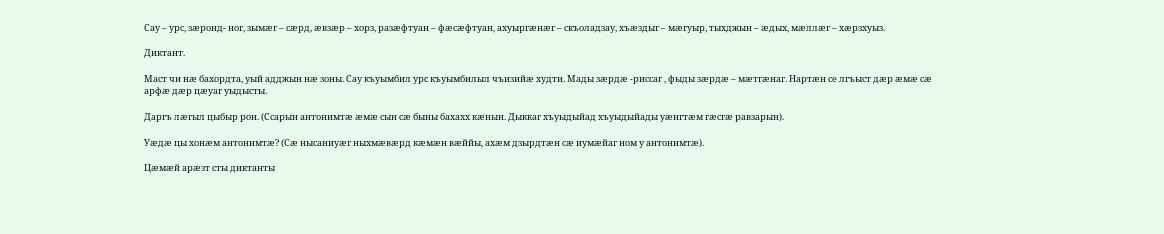Сау – урс, зӕронд- ног, зымӕг – сӕрд, ӕвзӕр – хорз, разӕфтуан – фӕсӕфтуан, ахуыргӕнӕг – скъоладзау, хъӕздыг – мӕгуыр, тыхджын – ӕдых, мӕллӕг – хӕрзхуыз.

Диктант.

Маст чи нӕ бахордта, уый адджын нӕ зоны. Сау къуымбил урс къуымбилыл чъизийӕ худти. Мады зӕрдӕ -риссаг , фыды зӕрдӕ – мӕтгӕнаг. Нартӕн се лгъыст дӕр ӕмӕ сӕ арфӕ дӕр цӕуаг уыдысты.

Даргъ лӕгыл цыбыр рон. (Ссарын антонимтӕ ӕмӕ сын сӕ быны бахахх кӕнын. Дыккаг хъуыдыйад хъуыдыйады уӕнгтӕм гӕсгӕ равзарын).

Уӕдӕ цы хонӕм антонимтӕ? (Сӕ нысаниуӕг ныхмӕвӕрд кӕмӕн вӕййы, ахӕм дзырдтӕн сӕ иумӕйаг ном у антонимтӕ).

Цӕмӕй арӕзт сты диктанты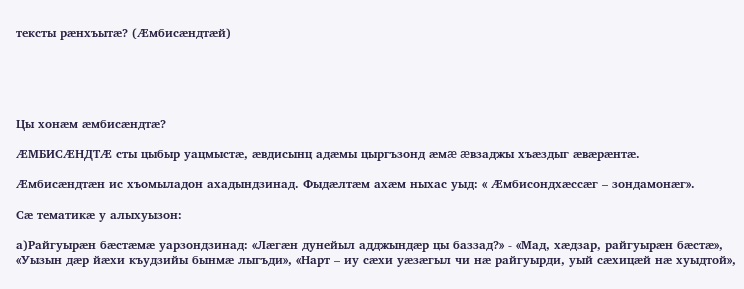тексты рӕнхъытӕ? (Ӕмбисӕндтӕй)





Цы хонӕм ӕмбисӕндтӕ?

ÆМБИСÆНДТÆ сты цыбыр уацмыстæ, æвдисынц адæмы цыргъзонд æмæ æвзаджы хъæздыг æвæрæнтæ.

Æмбисæндтæн ис хъомыладон ахадындзинад. Фыдæлтæм ахæм ныхас уыд: « Æмбисондхæссæг – зондамонæг».

Сæ тематикæ у алыхуызон:

а)Райгуырæн бæстæмæ уарзондзинад: «Лæгæн дунейыл адджындæр цы баззад?» - «Мад, хæдзар, райгуырæн бæстæ», «Уызын дæр йæхи къудзийы бынмæ лыгъди», «Нарт – иу сæхи уæзæгыл чи нæ райгуырди, уый сæхицæй нæ хуыдтой»,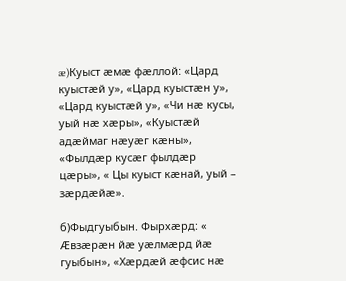æ)Куыст æмæ фæллой: «Цард куыстæй у», «Цард куыстæн у», «Цард куыстæй у», «Чи нæ кусы, уый нæ хæры», «Куыстæй адæймаг нæуæг кæны», «Фылдæр кусæг фылдæр цæры», « Цы куыст кæнай, уый – зæрдæйæ».

б)Фыдгуыбын. Фырхæрд: « Æвзæрæн йæ уæлмæрд йæ гуыбын», «Хæрдæй æфсис нæ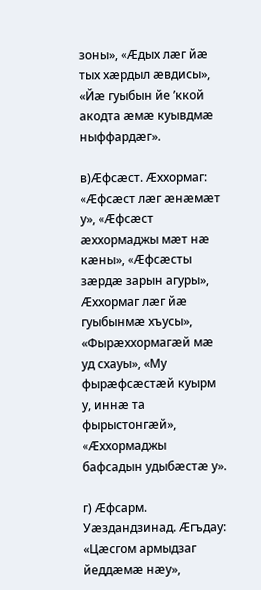зоны», «Æдых лæг йæ тых хæрдыл æвдисы», «Йæ гуыбын йе ’ккой акодта æмæ куывдмæ ныффардæг».

в)Æфсæст. Æххормаг: «Æфсæст лæг æнæмæт у», «Æфсæст æххормаджы мæт нæ кæны», «Æфсæсты зæрдæ зарын агуры», Æххормаг лæг йæ гуыбынмæ хъусы», «Фырæххормагæй мæ уд схауы», «Му фырæфсæстæй куырм у, иннæ та фырыстонгæй», «Æххормаджы бафсадын удыбæстæ у».

г) Æфсарм. Уæздандзинад. Æгъдау: «Цæсгом армыдзаг йеддæмæ нæу»,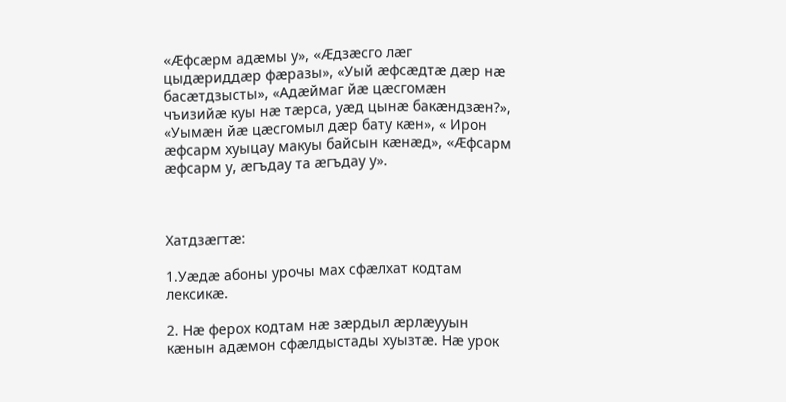«Æфсæрм адæмы у», «Æдзæсго лæг цыдæриддæр фæразы», «Уый æфсæдтæ дæр нæ басæтдзысты», «Адæймаг йæ цæсгомæн чъизийæ куы нæ тæрса, уæд цынæ бакæндзæн?», «Уымæн йæ цæсгомыл дæр бату кæн», « Ирон æфсарм хуыцау макуы байсын кæнæд», «Æфсарм æфсарм у, æгъдау та æгъдау у».



Хатдзӕгтӕ:

1.Уӕдӕ абоны урочы мах сфӕлхат кодтам лексикӕ.

2. Нӕ ферох кодтам нӕ зӕрдыл ӕрлӕууын кӕнын адӕмон сфӕлдыстады хуызтӕ. Нӕ урок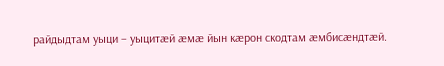райдыдтам уыци – уыцитӕй ӕмӕ йын кӕрон скодтам ӕмбисӕндтӕй.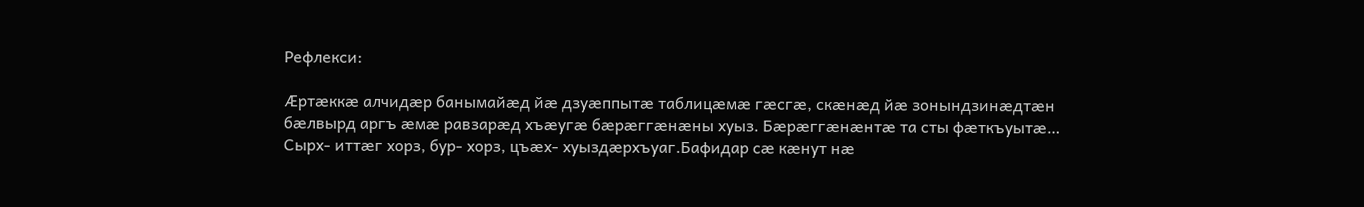Рефлекси:

Ӕртӕккӕ алчидӕр банымайӕд йӕ дзуӕппытӕ таблицӕмӕ гӕсгӕ, скӕнӕд йӕ зонындзинӕдтӕн бӕлвырд аргъ ӕмӕ равзарӕд хъӕугӕ бӕрӕггӕнӕны хуыз. Бӕрӕггӕнӕнтӕ та сты фӕткъуытӕ… Сырх- иттӕг хорз, бур- хорз, цъӕх- хуыздӕрхъуаг.Бафидар сӕ кӕнут нӕ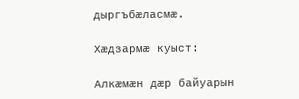дыргъбӕласмӕ.

Хæдзармæ куыст:

Алкӕмӕн дӕр байуарын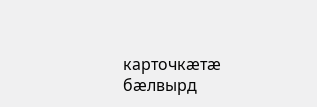карточкӕтӕ бӕлвырд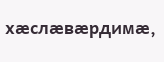хӕслӕвӕрдимӕ,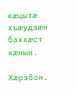кӕцытӕ хъӕудзӕн баххӕст кӕнын.

Хӕрзбон.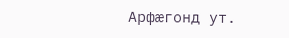Арфӕгонд ут.